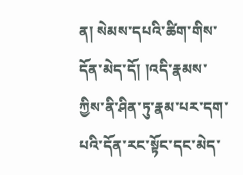ན། སེམས་དཔའི་ཚིག་གིས་དོན་མེད་དོ། །འདི་རྣམས་ཀྱིས་ནི་ཤིན་ཏུ་རྣམ་པར་དག་པའི་དོན་རང་སྟོང་དང་མེད་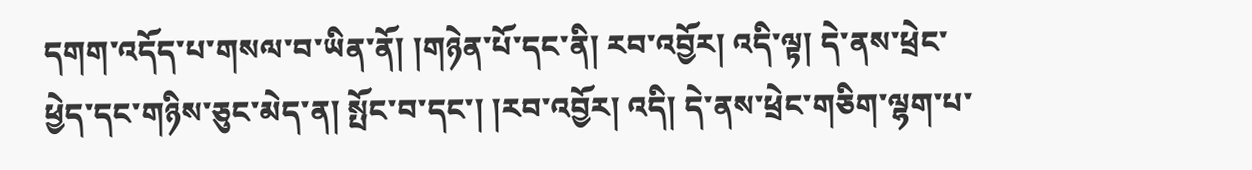དགག་འདོད་པ་གསལ་བ་ཡིན་ནོ། །གཉེན་པོ་དང་ནི། རབ་འབྱོར། འདི་ལྟ། དེ་ནས་ཕྲེང་ཕྱེད་དང་གཉིས་ཅུང་མེད་ན། སྤོང་བ་དང་། །རབ་འབྱོར། འདི། དེ་ནས་ཕྲེང་གཅིག་ལྷག་པ་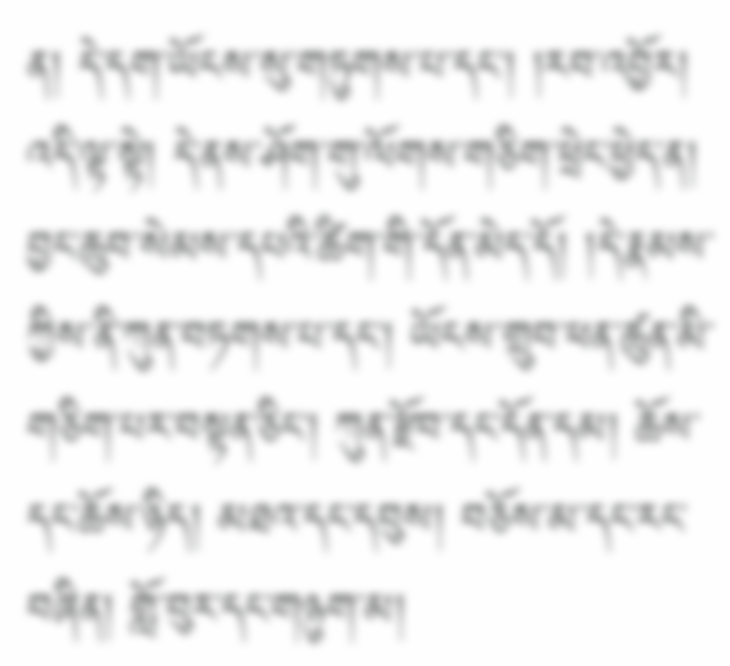ན། དེ་དག་ཡོངས་སུ་གཏུགས་པ་དང་། །རབ་འབྱོར། འདི་ལྟ་སྟེ། དེ་ནས་ཤོག་གུ་ལོགས་གཅིག་ཕྲེང་ཕྱེད་ན། བྱང་ཆུབ་སེམས་དཔའི་ཚིག་གི་དོན་མེད་དོ། །དེ་རྣམས་ཀྱིས་ནི་ཀུན་བཏགས་པ་དང་། ཡོངས་གྲུབ་ཕན་ཚུན་མི་གཅིག་པར་བསྟན་ཅིང་། ཀུན་རྫོབ་དང་དོན་དམ། ཆོས་དང་ཆོས་ཉིད། མཐའ་དང་དབུས། བཅོས་མ་དང་རང་བཞིན། གློ་བུར་དང་གཉུག་མ།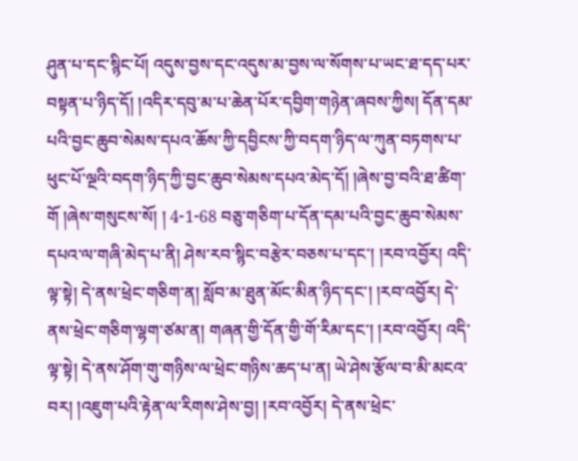ཤུན་པ་དང་སྙིང་པོ། འདུས་བྱས་དང་འདུས་མ་བྱས་ལ་སོགས་པ་ཡང་ཐ་དད་པར་བསྟན་པ་ཉིད་དོ། །འདིར་དབུ་མ་པ་ཆེན་པོར་དབྱིག་གཉེན་ཞབས་ཀྱིས། དོན་དམ་པའི་བྱང་ཆུབ་སེམས་དཔའ་ཆོས་ཀྱི་དབྱིངས་ཀྱི་བདག་ཉིད་ལ་ཀུན་བཏགས་པ་ཕུང་པོ་ལྔའི་བདག་ཉིད་ཀྱི་བྱང་ཆུབ་སེམས་དཔའ་མེད་དོ། །ཞེས་བྱ་བའི་ཐ་ཚིག་གོ །ཞེས་གསུངས་སོ། ། 4-1-68 བཅུ་གཅིག་པ་དོན་དམ་པའི་བྱང་ཆུབ་སེམས་དཔའ་ལ་གཞི་མེད་པ་ནི། ཤེས་རབ་སྙིང་བརྩེར་བཅས་པ་དང་། །རབ་འབྱོར། འདི་ལྟ་སྟེ། དེ་ནས་ཕྲེང་གཅིག་ན། སློབ་མ་ཐུན་མོང་མིན་ཉིད་དང་། །རབ་འབྱོར། དེ་ནས་ཕྲེང་གཅིག་ལྷག་ཙམ་ན། གཞན་གྱི་དོན་གྱི་གོ་རིམ་དང་། །རབ་འབྱོར། འདི་ལྟ་སྟེ། དེ་ནས་ཤོག་གུ་གཉིས་ལ་ཕྲེང་གཉིས་ཆད་པ་ན། ཡེ་ཤེས་རྩོལ་བ་མི་མངའ་བར། །འཇུག་པའི་རྟེན་ལ་རིགས་ཤེས་བྱ། །རབ་འབྱོར། དེ་ནས་ཕྲེང་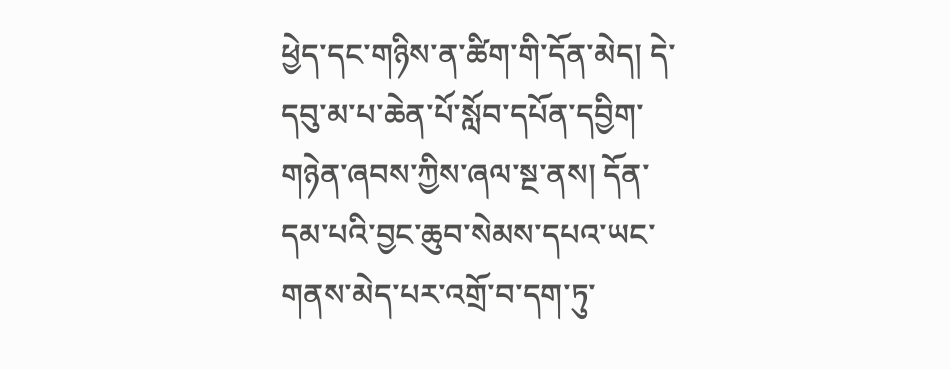ཕྱེད་དང་གཉིས་ན་ཚིག་གི་དོན་མེད། དེ་དབུ་མ་པ་ཆེན་པོ་སློབ་དཔོན་དབྱིག་གཉེན་ཞབས་ཀྱིས་ཞལ་སྔ་ནས། དོན་དམ་པའི་བྱང་ཆུབ་སེམས་དཔའ་ཡང་གནས་མེད་པར་འགྲོ་བ་དག་ཏུ་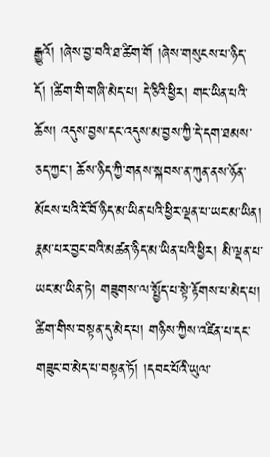རྒྱུའོ། །ཞེས་བྱ་བའི་ཐ་ཚིག་གོ །ཞེས་གསུངས་པ་ཉིད་དོ། །ཚིག་གི་གཞི་མེད་པ། དེ་ཅིའི་ཕྱིར། གང་ཡིན་པའི་ཆོས། འདུས་བྱས་དང་འདུས་མ་བྱས་ཀྱི་དེ་དག་ཐམས་ཅད་ཀྱང་། ཆོས་ཉིད་ཀྱི་གནས་སྐབས་ན་ཀུན་ནས་ཉོན་མོངས་པའི་ངོ་བོ་ཉིད་མ་ཡིན་པའི་ཕྱིར་ལྡན་པ་ཡང་མ་ཡིན། རྣམ་པར་བྱང་བའི་མཚན་ཉིད་མ་ཡིན་པའི་ཕྱིར། མི་ལྡན་པ་ཡང་མ་ཡིན་ཏེ། གཟུགས་ལ་སྤྱོད་པ་སྟེ་རྟོགས་པ་མེད་པ། ཚིག་གིས་བསྟན་དུ་མེད་པ། གཉིས་ཀྱིས་འཛིན་པ་དང་གཟུང་བ་མེད་པ་བསྟན་ཏོ། །དབང་པོའི་ཡུལ་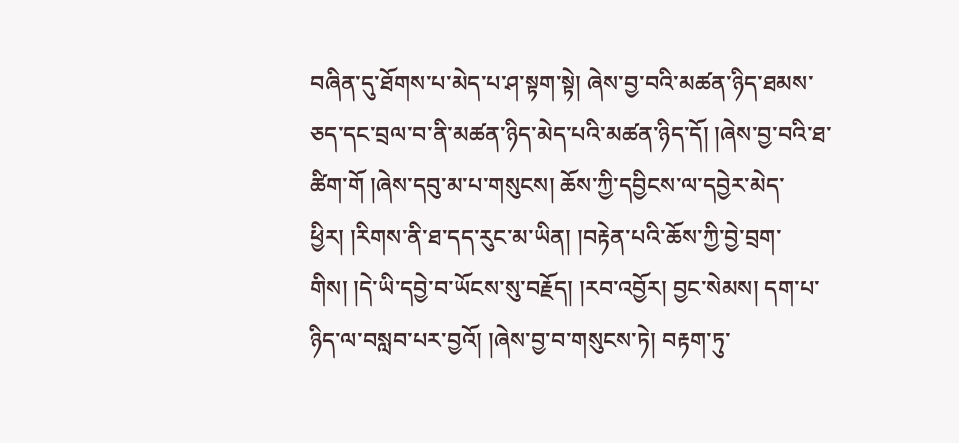བཞིན་དུ་ཐོགས་པ་མེད་པ་ཤ་སྟག་སྟེ། ཞེས་བྱ་བའི་མཚན་ཉིད་ཐམས་ཅད་དང་བྲལ་བ་ནི་མཚན་ཉིད་མེད་པའི་མཚན་ཉིད་དོ། །ཞེས་བྱ་བའི་ཐ་ཚིག་གོ །ཞེས་དབུ་མ་པ་གསུངས། ཆོས་ཀྱི་དབྱིངས་ལ་དབྱེར་མེད་ཕྱིར། །རིགས་ནི་ཐ་དད་རུང་མ་ཡིན། །བརྟེན་པའི་ཆོས་ཀྱི་བྱེ་བྲག་གིས། །དེ་ཡི་དབྱེ་བ་ཡོངས་སུ་བརྗོད། །རབ་འབྱོར། བྱང་སེམས། དག་པ་ཉིད་ལ་བསླབ་པར་བྱའོ། །ཞེས་བྱ་བ་གསུངས་ཏེ། བརྟག་ཏུ་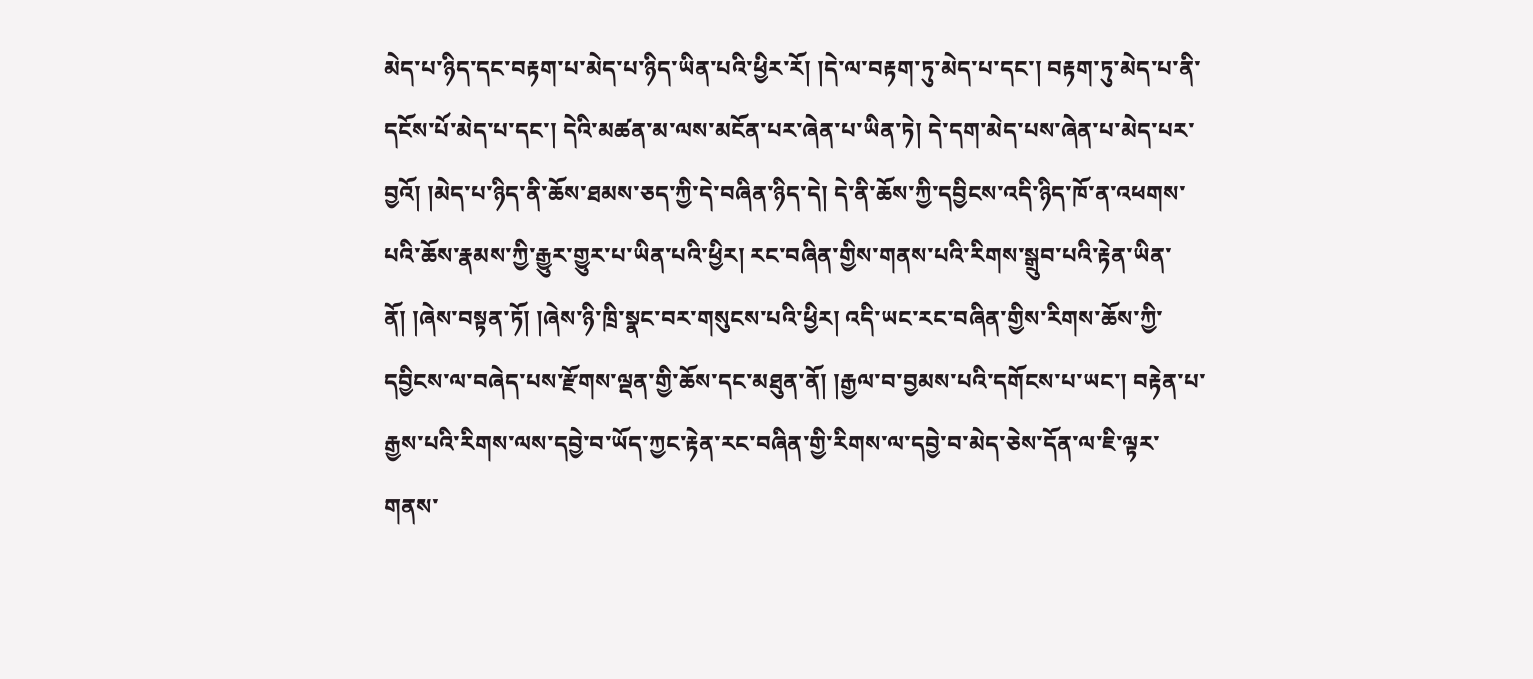མེད་པ་ཉིད་དང་བརྟག་པ་མེད་པ་ཉིད་ཡིན་པའི་ཕྱིར་རོ། །དེ་ལ་བརྟག་ཏུ་མེད་པ་དང་། བརྟག་ཏུ་མེད་པ་ནི་དངོས་པོ་མེད་པ་དང་། དེའི་མཚན་མ་ལས་མངོན་པར་ཞེན་པ་ཡིན་ཏེ། དེ་དག་མེད་པས་ཞེན་པ་མེད་པར་བྱའོ། །མེད་པ་ཉིད་ནི་ཆོས་ཐམས་ཅད་ཀྱི་དེ་བཞིན་ཉིད་དེ། དེ་ནི་ཆོས་ཀྱི་དབྱིངས་འདི་ཉིད་ཁོ་ན་འཕགས་པའི་ཆོས་རྣམས་ཀྱི་རྒྱུར་གྱུར་པ་ཡིན་པའི་ཕྱིར། རང་བཞིན་གྱིས་གནས་པའི་རིགས་སྒྲུབ་པའི་རྟེན་ཡིན་ནོ། །ཞེས་བསྟན་ཏོ། །ཞེས་ཉི་ཁྲི་སྣང་བར་གསུངས་པའི་ཕྱིར། འདི་ཡང་རང་བཞིན་གྱིས་རིགས་ཆོས་ཀྱི་དབྱིངས་ལ་བཞེད་པས་རྫོགས་ལྡན་གྱི་ཆོས་དང་མཐུན་ནོ། །རྒྱལ་བ་བྱམས་པའི་དགོངས་པ་ཡང་། བརྟེན་པ་རྒྱས་པའི་རིགས་ལས་དབྱེ་བ་ཡོད་ཀྱང་རྟེན་རང་བཞིན་གྱི་རིགས་ལ་དབྱེ་བ་མེད་ཅེས་དོན་ལ་ཇི་ལྟར་གནས་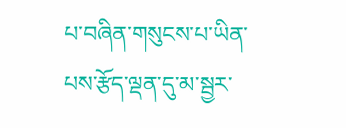པ་བཞིན་གསུངས་པ་ཡིན་པས་རྩོད་ལྡན་དུ་མ་སྦྱར་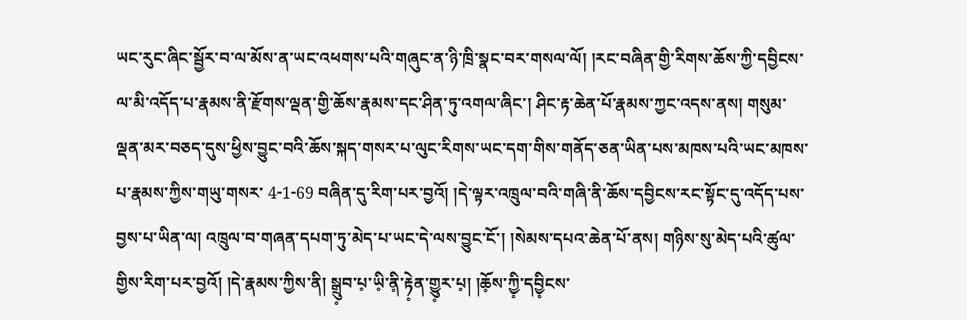ཡང་རུང་ཞིང་སྦྱོར་བ་ལ་མོས་ན་ཡང་འཕགས་པའི་གཞུང་ན་ཉི་ཁྲི་སྣང་བར་གསལ་ལོ། །རང་བཞིན་གྱི་རིགས་ཆོས་ཀྱི་དབྱིངས་ལ་མི་འདོད་པ་རྣམས་ནི་རྫོགས་ལྡན་གྱི་ཆོས་རྣམས་དང་ཤིན་ཏུ་འགལ་ཞིང་། ཤིང་རྟ་ཆེན་པོ་རྣམས་ཀྱང་འདས་ནས། གསུམ་ལྡན་མར་བཅད་དུས་ཕྱིས་བྱུང་བའི་ཆོས་སྐད་གསར་པ་ལུང་རིགས་ཡང་དག་གིས་གནོད་ཅན་ཡིན་པས་མཁས་པའི་ཡང་མཁས་པ་རྣམས་ཀྱིས་གཡུ་གསར་ 4-1-69 བཞིན་དུ་རིག་པར་བྱའོ། །དེ་ལྟར་འཁྲུལ་བའི་གཞི་ནི་ཆོས་དབྱིངས་རང་སྟོང་དུ་འདོད་པས་བྱས་པ་ཡིན་ལ། འཁྲུལ་བ་གཞན་དཔག་ཏུ་མེད་པ་ཡང་དེ་ལས་བྱུང་ངོ་། །སེམས་དཔའ་ཆེན་པོ་ནས། གཉིས་སུ་མེད་པའི་ཚུལ་གྱིས་རིག་པར་བྱའོ། །དེ་རྣམས་ཀྱིས་ནི། སྒྲུ༷བ་པ༷་ཡི༷་ནི༷་རྟེ༷ན་གྱུ༷ར་པ༷། །ཆོ༷ས་ཀྱི༷་དབྱི༷ངས་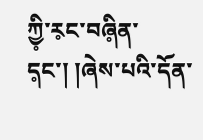ཀྱི༷་ར༷ང་བཞི༷ན་ད༷ང་། །ཞེས་པའི་དོན་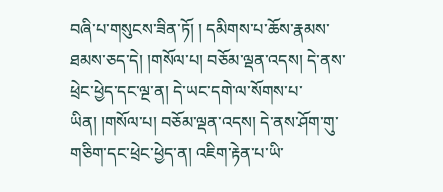བཞི་པ་གསུངས་ཟིན་ཏོ། ། དམིགས་པ་ཆོས་རྣམས་ཐམས་ཅད་དེ། །གསོལ་པ། བཅོམ་ལྡན་འདས། དེ་ནས་ཕྲེང་ཕྱེད་དང་ལྔ་ན། དེ་ཡང་དགེ་ལ་སོགས་པ་ཡིན། །གསོལ་པ། བཅོམ་ལྡན་འདས། དེ་ནས་ཤོག་གུ་གཅིག་དང་ཕྲེང་ཕྱེད་ན། འཇིག་རྟེན་པ་ཡི་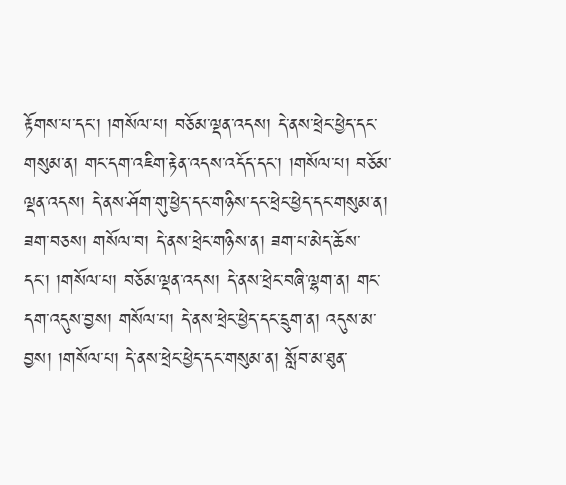རྟོགས་པ་དང་། །གསོལ་པ། བཅོམ་ལྡན་འདས། དེ་ནས་ཕྲེང་ཕྱེད་དང་གསུམ་ན། གང་དག་འཇིག་རྟེན་འདས་འདོད་དང་། །གསོལ་པ། བཅོམ་ལྡན་འདས། དེ་ནས་ཤོག་གུ་ཕྱེད་དང་གཉིས་དང་ཕྲེང་ཕྱེད་དང་གསུམ་ན། ཟག་བཅས། གསོལ་བ། དེ་ནས་ཕྲེང་གཉིས་ན། ཟག་པ་མེད་ཆོས་དང་། །གསོལ་པ། བཅོམ་ལྡན་འདས། དེ་ནས་ཕྲེང་བཞི་ལྷག་ན། གང་དག་འདུས་བྱས། གསོལ་པ། དེ་ནས་ཕྲེང་ཕྱེད་དང་དྲུག་ན། འདུས་མ་བྱས། །གསོལ་པ། དེ་ནས་ཕྲེང་ཕྱེད་དང་གསུམ་ན། སློབ་མ་ཐུན་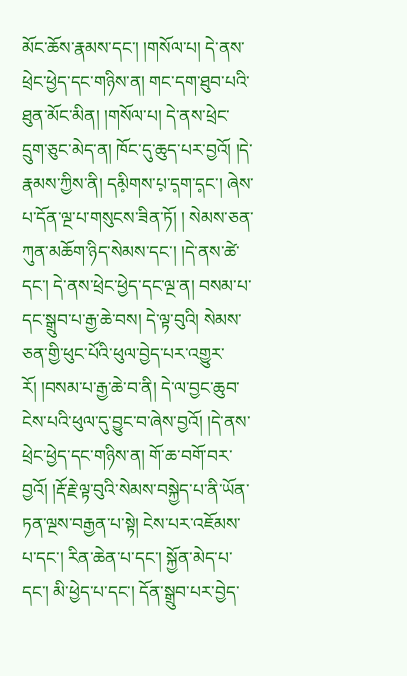མོང་ཆོས་རྣམས་དང་། །གསོལ་པ། དེ་ནས་ཕྲེང་ཕྱེད་དང་གཉིས་ན། གང་དག་ཐུབ་པའི་ཐུན་མོང་མིན། །གསོལ་པ། དེ་ནས་ཕྲེང་དྲུག་ཅུང་མེད་ན། ཁོང་དུ་ཆུད་པར་བྱའོ། །དེ་རྣམས་ཀྱིས་ནི། དམི༷གས་པ༷་ད༷ག་ད༷ང་། ཞེས་པ་དོན་ལྔ་པ་གསུངས་ཟིན་ཏོ། ། སེམས་ཅན་ཀུན་མཆོག་ཉིད་སེམས་དང་། །དེ་ནས་ཚེ་དང་། དེ་ནས་ཕྲེང་ཕྱེད་དང་ལྔ་ན། བསམ་པ་དང་སྒྲུབ་པ་རྒྱ་ཆེ་བས། དེ་ལྟ་བུའི། སེམས་ཅན་གྱི་ཕུང་པོའི་ཕུལ་བྱེད་པར་འགྱུར་རོ། །བསམ་པ་རྒྱ་ཆེ་བ་ནི། དེ་ལ་བྱང་ཆུབ་ངེས་པའི་ཕུལ་དུ་བྱུང་བ་ཞེས་བྱའོ། །དེ་ནས་ཕྲེང་ཕྱེད་དང་གཉིས་ན། གོ་ཆ་བགོ་བར་བྱའོ། །རྡོ་རྗེ་ལྟ་བུའི་སེམས་བསྐྱེད་པ་ནི་ཡོན་ཏན་ལྔས་བརྒྱན་པ་སྟེ། ངེས་པར་འཇོམས་པ་དང་། རིན་ཆེན་པ་དང་། སྐྱོན་མེད་པ་དང་། མི་ཕྱེད་པ་དང་། དོན་སྒྲུབ་པར་བྱེད་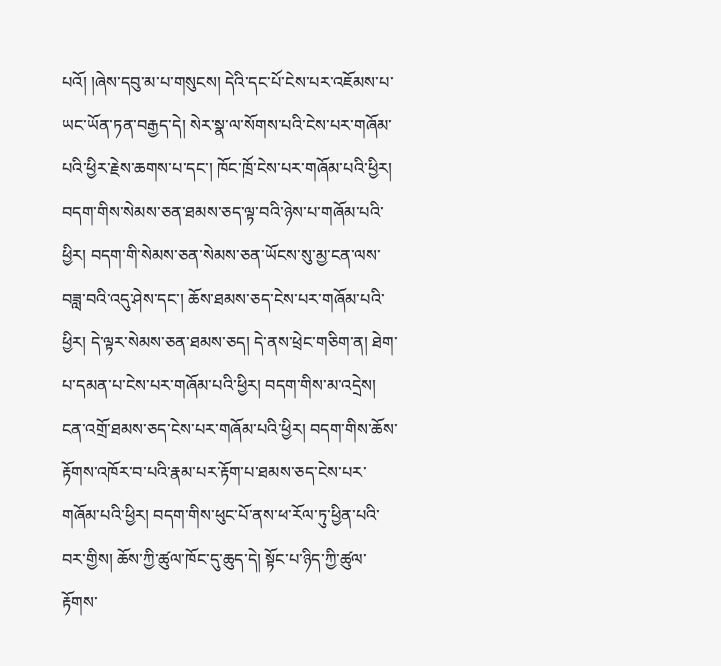པའོ། །ཞེས་དབུ་མ་པ་གསུངས། དེའི་དང་པོ་ངེས་པར་འཇོམས་པ་ཡང་ཡོན་ཏན་བརྒྱད་དེ། སེར་སྣ་ལ་སོགས་པའི་ངེས་པར་གཞོམ་པའི་ཕྱིར་རྗེས་ཆགས་པ་དང་། ཁོང་ཁྲོ་ངེས་པར་གཞོམ་པའི་ཕྱིར། བདག་གིས་སེམས་ཅན་ཐམས་ཅད་ལྟ་བའི་ཉེས་པ་གཞོམ་པའི་ཕྱིར། བདག་གི་སེམས་ཅན་སེམས་ཅན་ཡོངས་སུ་མྱ་ངན་ལས་བཟླ་བའི་འདུ་ཤེས་དང་། ཆོས་ཐམས་ཅད་ངེས་པར་གཞོམ་པའི་ཕྱིར། དེ་ལྟར་སེམས་ཅན་ཐམས་ཅད། དེ་ནས་ཕྲེང་གཅིག་ན། ཐེག་པ་དམན་པ་ངེས་པར་གཞོམ་པའི་ཕྱིར། བདག་གིས་མ་འདྲེས། ངན་འགྲོ་ཐམས་ཅད་ངེས་པར་གཞོམ་པའི་ཕྱིར། བདག་གིས་ཆོས་རྟོགས་འཁོར་བ་པའི་རྣམ་པར་རྟོག་པ་ཐམས་ཅད་ངེས་པར་གཞོམ་པའི་ཕྱིར། བདག་གིས་ཕུང་པོ་ནས་ཕ་རོལ་ཏུ་ཕྱིན་པའི་བར་གྱིས། ཆོས་ཀྱི་ཚུལ་ཁོང་དུ་ཆུད་དེ། སྟོང་པ་ཉིད་ཀྱི་ཚུལ་རྟོགས་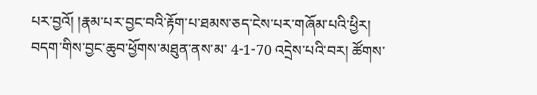པར་བྱའོ། །རྣམ་པར་བྱང་བའི་རྟོག་པ་ཐམས་ཅད་ངེས་པར་གཞོམ་པའི་ཕྱིར། བདག་གིས་བྱང་ཆུབ་ཕྱོགས་མཐུན་ནས་མ་ 4-1-70 འདྲེས་པའི་བར། ཚོགས་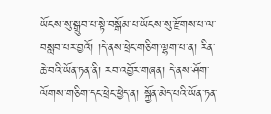ཡོངས་སུ་སྒྲུབ་པ་སྟེ་བསྒོམ་པ་ཡོངས་སུ་རྫོགས་པ་ལ་བསླབ་པར་བྱའོ། །དེ་ནས་ཕྲེང་གཅིག་ལྷག་པ་ན། རིན་ཆེ་བའི་ཡོན་ཏན་ནི། རབ་འབྱོར་གཞན། དེ་ནས་ཤོག་ལོགས་གཅིག་དང་ཕྲེང་ཕྱེད་ན། སྐྱོན་མེད་པའི་ཡོན་ཏན་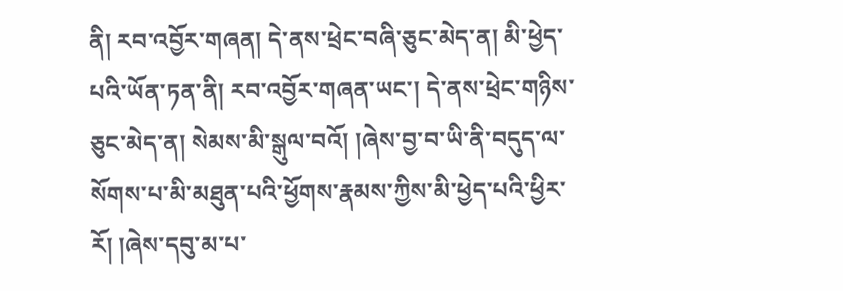ནི། རབ་འབྱོར་གཞན། དེ་ནས་ཕྲེང་བཞི་ཅུང་མེད་ན། མི་ཕྱེད་པའི་ཡོན་ཏན་ནི། རབ་འབྱོར་གཞན་ཡང་། དེ་ནས་ཕྲེང་གཉིས་ཅུང་མེད་ན། སེམས་མི་སྒུལ་བའོ། །ཞེས་བྱ་བ་ཡི་ནི་བདུད་ལ་སོགས་པ་མི་མཐུན་པའི་ཕྱོགས་རྣམས་ཀྱིས་མི་ཕྱེད་པའི་ཕྱིར་རོ། །ཞེས་དབུ་མ་པ་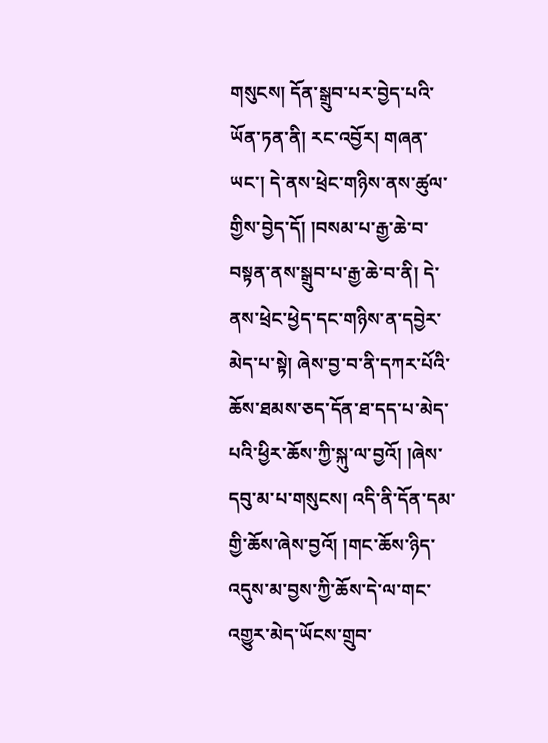གསུངས། དོན་སྒྲུབ་པར་བྱེད་པའི་ཡོན་ཏན་ནི། རང་འབྱོར། གཞན་ཡང་། དེ་ནས་ཕྲེང་གཉིས་ནས་ཚུལ་གྱིས་བྱེད་དོ། །བསམ་པ་རྒྱ་ཆེ་བ་བསྟན་ནས་སྒྲུབ་པ་རྒྱ་ཆེ་བ་ནི། དེ་ནས་ཕྲེང་ཕྱེད་དང་གཉིས་ན་དབྱེར་མེད་པ་སྟེ། ཞེས་བྱ་བ་ནི་དཀར་པོའི་ཆོས་ཐམས་ཅད་དོན་ཐ་དད་པ་མེད་པའི་ཕྱིར་ཆོས་ཀྱི་སྐུ་ལ་བྱའོ། །ཞེས་དབུ་མ་པ་གསུངས། འདི་ནི་དོན་དམ་གྱི་ཆོས་ཞེས་བྱའོ། །གང་ཆོས་ཉིད་འདུས་མ་བྱས་ཀྱི་ཆོས་དེ་ལ་གང་འགྱུར་མེད་ཡོངས་གྲུབ་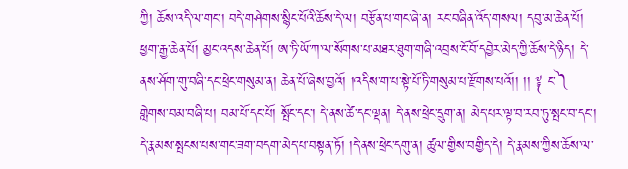ཀྱི། ཆོས་འདི་ལ་གང་། བདེ་གཤེགས་སྙིང་པོའི་ཆོས་དེ་ལ། བརྩོན་པ་གང་ཞེ་ན། རང་བཞིན་འོད་གསལ། དབུ་མ་ཆེན་པོ། ཕྱག་རྒྱ་ཆེན་པོ། མྱང་འདས་ཆེན་པོ། ཨ་ཏི་ཡོ་ཀ་ལ་སོགས་པ་མཐར་ཐུག་གཞི་འབྲས་ངོ་བོ་དབྱེར་མེད་ཀྱི་ཆོས་དེ་ཉིད། དེ་ནས་ཤོག་གུ་བཞི་དང་ཕྲེང་གསུམ་ན། ཆེན་པོ་ཞེས་བྱའོ། །འདིས་ག་པ་སྟེ་པོ་ཏི་གསུམ་པ་རྫོགས་པའོ།། །། ༈ ང་༽ གླེགས་བམ་བཞི་པ། བམ་པོ་དང་པོ། སྤོང་དང་། དེ་ནས་ཚེ་དང་ལྡན། དེ་ནས་ཕྲེང་དྲུག་ན། མེད་པར་ལྟ་བ་རབ་ཏུ་སྤང་བ་དང་། དེ་རྣམས་སྤངས་པས་གང་ཟག་བདག་མེད་པ་བསྟན་ཏོ། །དེ་ནས་ཕྲེང་དགུ་ན། ཚུལ་གྱིས་བགྱིད་དེ། དེ་རྣམས་ཀྱིས་ཆོས་ལ་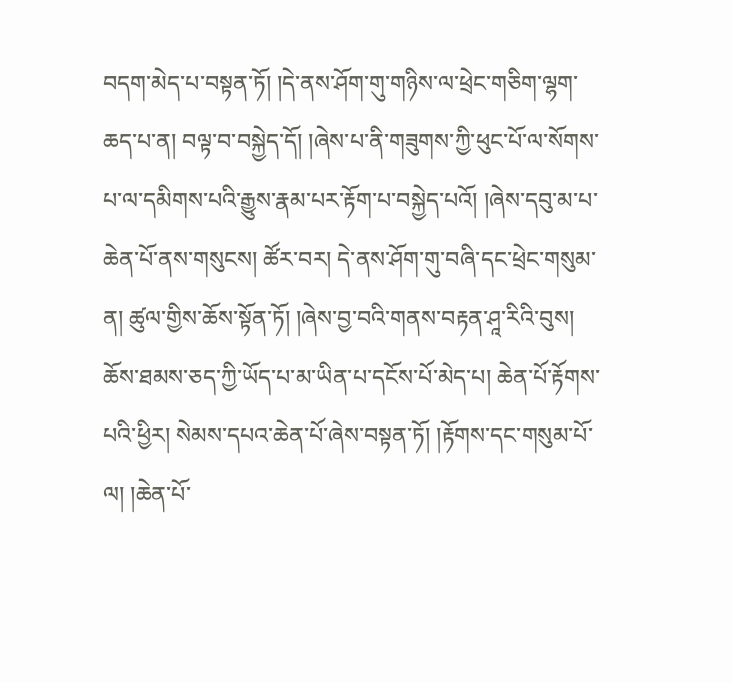བདག་མེད་པ་བསྟན་ཏོ། །དེ་ནས་ཤོག་གུ་གཉིས་ལ་ཕྲེང་གཅིག་ལྷག་ཆད་པ་ན། བལྟ་བ་བསྐྱེད་དོ། །ཞེས་པ་ནི་གཟུགས་ཀྱི་ཕུང་པོ་ལ་སོགས་པ་ལ་དམིགས་པའི་རྒྱུས་རྣམ་པར་རྟོག་པ་བསྐྱེད་པའོ། །ཞེས་དབུ་མ་པ་ཆེན་པོ་ནས་གསུངས། ཚོར་བར། དེ་ནས་ཤོག་གུ་བཞི་དང་ཕྲེང་གསུམ་ན། ཚུལ་གྱིས་ཆོས་སྟོན་ཏོ། །ཞེས་བྱ་བའི་གནས་བརྟན་ཤཱ་རིའི་བུས། ཆོས་ཐམས་ཅད་ཀྱི་ཡོད་པ་མ་ཡིན་པ་དངོས་པོ་མེད་པ། ཆེན་པོ་རྟོགས་པའི་ཕྱིར། སེམས་དཔའ་ཆེན་པོ་ཞེས་བསྟན་ཏོ། །རྟོགས་དང་གསུམ་པོ་ལ། །ཆེན་པོ་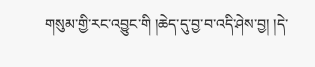གསུམ་གྱི་རང་འབྱུང་གི །ཆེད་དུ་བྱ་བ་འདི་ཤེས་བྱ། །དེ་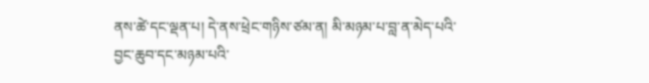ནས་ཚེ་དང་ལྡན་པ། དེ་ནས་ཕྲེང་གཉིས་ཙམ་ན། མི་མཉམ་པ་བླ་ན་མེད་པའི་བྱང་ཆུབ་དང་མཉམ་པའི་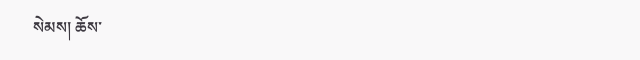སེམས། ཆོས་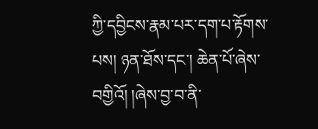ཀྱི་དབྱིངས་རྣམ་པར་དག་པ་རྟོགས་པས། ཉན་ཐོས་དང་། ཆེན་པོ་ཞེས་བགྱིའོ། །ཞེས་བྱ་བ་ནི་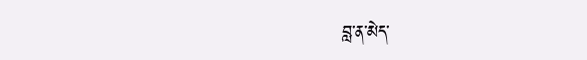བླ་ན་མེད་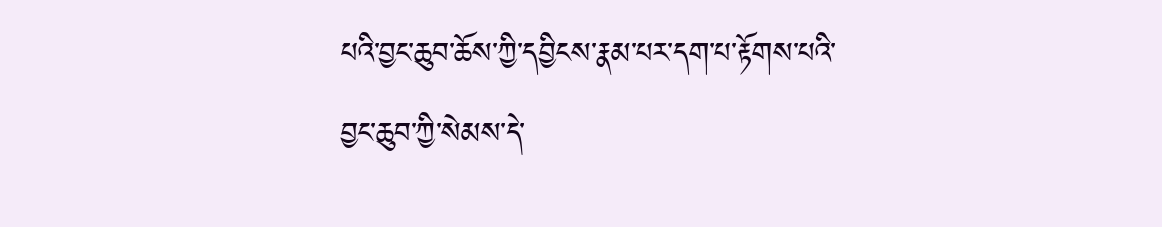པའི་བྱང་ཆུབ་ཆོས་ཀྱི་དབྱིངས་རྣམ་པར་དག་པ་རྟོགས་པའི་བྱང་ཆུབ་ཀྱི་སེམས་དེ་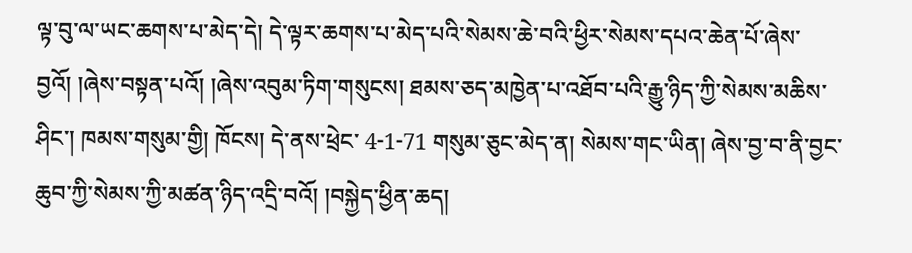ལྟ་བུ་ལ་ཡང་ཆགས་པ་མེད་དེ། དེ་ལྟར་ཆགས་པ་མེད་པའི་སེམས་ཆེ་བའི་ཕྱིར་སེམས་དཔའ་ཆེན་པོ་ཞེས་བྱའོ། །ཞེས་བསྟན་པའོ། །ཞེས་འབུམ་ཏིག་གསུངས། ཐམས་ཅད་མཁྱེན་པ་འཐོབ་པའི་རྒྱུ་ཉིད་ཀྱི་སེམས་མཆིས་ཤིང་། ཁམས་གསུམ་གྱི། ཁོངས། དེ་ནས་ཕྲེང་ 4-1-71 གསུམ་ཅུང་མེད་ན། སེམས་གང་ཡིན། ཞེས་བྱ་བ་ནི་བྱང་ཆུབ་ཀྱི་སེམས་ཀྱི་མཚན་ཉིད་འདྲི་བའོ། །བསྐྱེད་ཕྱིན་ཆད།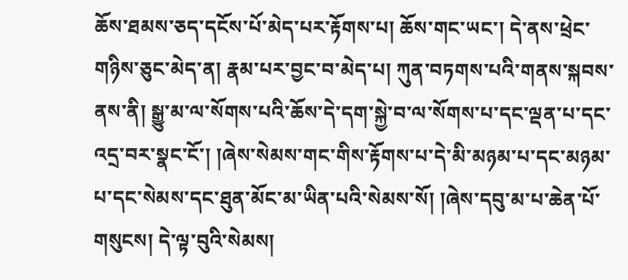ཆོས་ཐམས་ཅད་དངོས་པོ་མེད་པར་རྟོགས་པ། ཆོས་གང་ཡང་། དེ་ནས་ཕྲེང་གཉིས་ཅུང་མེད་ན། རྣམ་པར་བྱང་བ་མེད་པ། ཀུན་བཏགས་པའི་གནས་སྐབས་ནས་ནི། སྒྱུ་མ་ལ་སོགས་པའི་ཆོས་དེ་དག་སྐྱེ་བ་ལ་སོགས་པ་དང་ལྡན་པ་དང་འདྲ་བར་སྣང་ངོ་། །ཞེས་སེམས་གང་གིས་རྟོགས་པ་དེ་མི་མཉམ་པ་དང་མཉམ་པ་དང་སེམས་དང་ཐུན་མོང་མ་ཡིན་པའི་སེམས་སོ། །ཞེས་དབུ་མ་པ་ཆེན་པོ་གསུངས། དེ་ལྟ་བུའི་སེམས།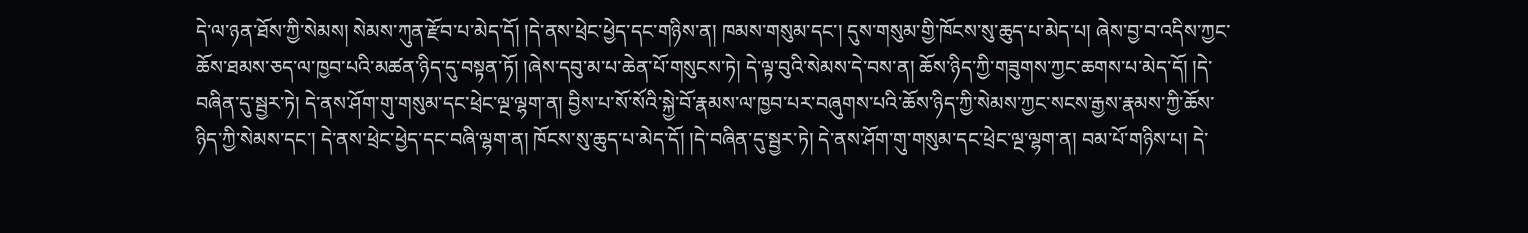དེ་ལ་ཉན་ཐོས་ཀྱི་སེམས། སེམས་ཀུན་རྫོབ་པ་མེད་དོ། །དེ་ནས་ཕྲེང་ཕྱེད་དང་གཉིས་ན། ཁམས་གསུམ་དང་། དུས་གསུམ་གྱི་ཁོངས་སུ་ཆུད་པ་མེད་པ། ཞེས་བྱ་བ་འདིས་ཀྱང་ཆོས་ཐམས་ཅད་ལ་ཁྱབ་པའི་མཚན་ཉིད་དུ་བསྟན་ཏོ། །ཞེས་དབུ་མ་པ་ཆེན་པོ་གསུངས་ཏེ། དེ་ལྟ་བུའི་སེམས་དེ་བས་ན། ཆོས་ཉིད་ཀྱི་གཟུགས་ཀྱང་ཆགས་པ་མེད་དོ། །དེ་བཞིན་དུ་སྦྱར་ཏེ། དེ་ནས་ཤོག་གུ་གསུམ་དང་ཕྲེང་ལྔ་ལྷག་ན། བྱིས་པ་སོ་སོའི་སྐྱེ་བོ་རྣམས་ལ་ཁྱབ་པར་བཞུགས་པའི་ཆོས་ཉིད་ཀྱི་སེམས་ཀྱང་སངས་རྒྱས་རྣམས་ཀྱི་ཆོས་ཉིད་ཀྱི་སེམས་དང་། དེ་ནས་ཕྲེང་ཕྱེད་དང་བཞི་ལྷག་ན། ཁོངས་སུ་ཆུད་པ་མེད་དོ། །དེ་བཞིན་དུ་སྦྱར་ཏེ། དེ་ནས་ཤོག་གུ་གསུམ་དང་ཕྲེང་ལྔ་ལྷག་ན། བམ་པོ་གཉིས་པ། དེ་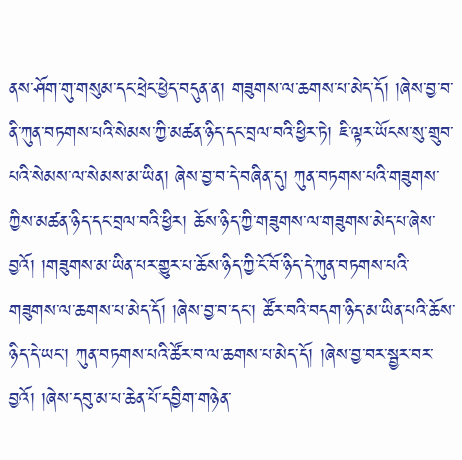ནས་ཤོག་གུ་གསུམ་དང་ཕྲེང་ཕྱེད་བདུན་ན། གཟུགས་ལ་ཆགས་པ་མེད་དོ། །ཞེས་བྱ་བ་ནི་ཀུན་བཏགས་པའི་སེམས་ཀྱི་མཚན་ཉིད་དང་བྲལ་བའི་ཕྱིར་ཏེ། ཇི་ལྟར་ཡོངས་སུ་གྲུབ་པའི་སེམས་ལ་སེམས་མ་ཡིན། ཞེས་བྱ་བ་དེ་བཞིན་དུ། ཀུན་བཏགས་པའི་གཟུགས་ཀྱིས་མཚན་ཉིད་དང་བྲལ་བའི་ཕྱིར། ཆོས་ཉིད་ཀྱི་གཟུགས་ལ་གཟུགས་མེད་པ་ཞེས་བྱའོ། །གཟུགས་མ་ཡིན་པར་གྱུར་པ་ཆོས་ཉིད་ཀྱི་ངོ་བོ་ཉིད་དེ་ཀུན་བཏགས་པའི་གཟུགས་ལ་ཆགས་པ་མེད་དོ། །ཞེས་བྱ་བ་དང་། ཚོར་བའི་བདག་ཉིད་མ་ཡིན་པའི་ཆོས་ཉིད་དེ་ཡང་། ཀུན་བཏགས་པའི་ཚོར་བ་ལ་ཆགས་པ་མེད་དོ། །ཞེས་བྱ་བར་སྦྱར་བར་བྱའོ། །ཞེས་དབུ་མ་པ་ཆེན་པོ་དབྱིག་གཉེན་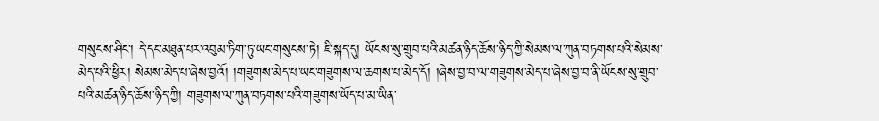གསུངས་ཤིང་། དེ་དང་མཐུན་པར་འབུམ་ཏིག་ཏུ་ཡང་གསུངས་ཏེ། ཇི་སྐད་དུ། ཡོངས་སུ་གྲུབ་པའི་མཚན་ཉིད་ཆོས་ཉིད་ཀྱི་སེམས་ལ་ཀུན་བཏགས་པའི་སེམས་མེད་པའི་ཕྱིར། སེམས་མེད་པ་ཞེས་བྱའོ། །གཟུགས་མེད་པ་ཡང་གཟུགས་ལ་ཆགས་པ་མེད་དོ། །ཞེས་བྱ་བ་ལ་གཟུགས་མེད་པ་ཞེས་བྱ་བ་ནི་ཡོངས་སུ་གྲུབ་པའི་མཚན་ཉིད་ཆོས་ཉིད་ཀྱི། གཟུགས་ལ་ཀུན་བཏགས་པའི་གཟུགས་ཡོད་པ་མ་ཡིན་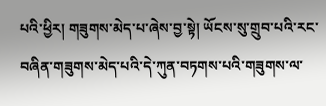པའི་ཕྱིར། གཟུགས་མེད་པ་ཞེས་བྱ་སྟེ། ཡོངས་སུ་གྲུབ་པའི་རང་བཞིན་གཟུགས་མེད་པའི་དེ་ཀུན་བཏགས་པའི་གཟུགས་ལ་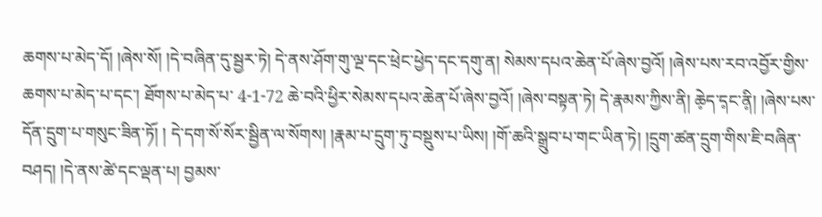ཆགས་པ་མེད་དོ། །ཞེས་སོ། །དེ་བཞིན་དུ་སྦྱར་ཏེ། དེ་ནས་ཤོག་གུ་ལྔ་དང་ཕྲེང་ཕྱེད་དང་དགུ་ན། སེམས་དཔའ་ཆེན་པོ་ཞེས་བྱའོ། །ཞེས་པས་རབ་འབྱོར་གྱིས་ཆགས་པ་མེད་པ་དང་། ཐོགས་པ་མེད་པ་ 4-1-72 ཆེ་བའི་ཕྱིར་སེམས་དཔའ་ཆེན་པོ་ཞེས་བྱའོ། །ཞེས་བསྟན་ཏེ། དེ་རྣམས་ཀྱིས་ནི། ཆེ༷ད་ད༷ང་ནི༷། །ཞེས་པས་དོན་དྲུག་པ་གསུང་ཟིན་ཏོ། ། དེ་དག་སོ་སོར་སྦྱིན་ལ་སོགས། །རྣམ་པ་དྲུག་ཏུ་བསྡུས་པ་ཡིས། །གོ་ཆའི་སྒྲུབ་པ་གང་ཡིན་ཏེ། །དྲུག་ཚན་དྲུག་གིས་ཇི་བཞིན་བཤད། །དེ་ནས་ཚེ་དང་ལྡན་པ། བྱམས་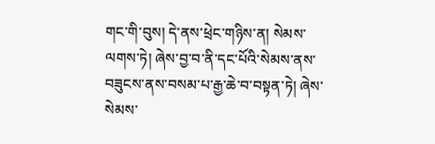གང་གི་བུས། དེ་ནས་ཕྲེང་གཉིས་ན། སེམས་ལགས་ཏེ། ཞེས་བྱ་བ་ནི་དང་པོའི་སེམས་ནས་བཟུངས་ནས་བསམ་པ་རྒྱ་ཆེ་བ་བསྟན་ཏེ། ཞེས་སེམས་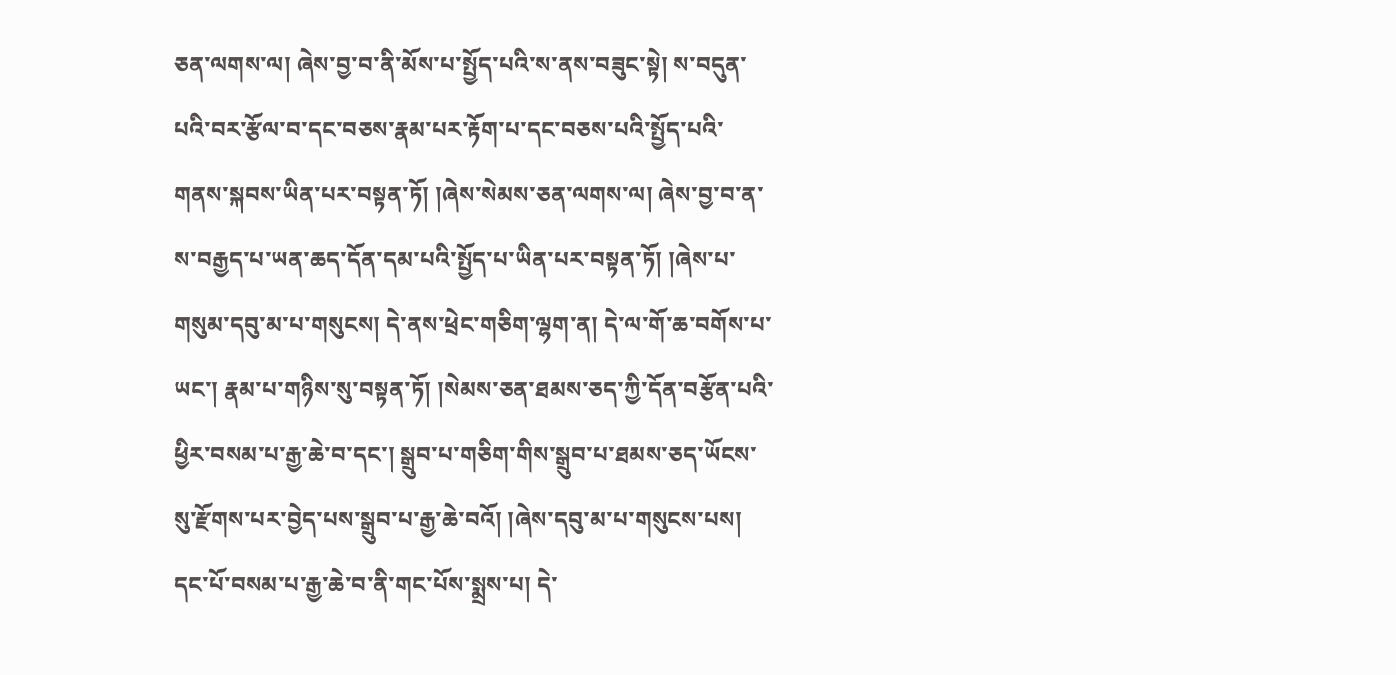ཅན་ལགས་ལ། ཞེས་བྱ་བ་ནི་མོས་པ་སྤྱོད་པའི་ས་ནས་བཟུང་སྟེ། ས་བདུན་པའི་བར་རྩོལ་བ་དང་བཅས་རྣམ་པར་རྟོག་པ་དང་བཅས་པའི་སྤྱོད་པའི་གནས་སྐབས་ཡིན་པར་བསྟན་ཏོ། །ཞེས་སེམས་ཅན་ལགས་ལ། ཞེས་བྱ་བ་ན་ས་བརྒྱད་པ་ཡན་ཆད་དོན་དམ་པའི་སྤྱོད་པ་ཡིན་པར་བསྟན་ཏོ། །ཞེས་པ་གསུམ་དབུ་མ་པ་གསུངས། དེ་ནས་ཕྲེང་གཅིག་ལྷག་ན། དེ་ལ་གོ་ཆ་བགོས་པ་ཡང་། རྣམ་པ་གཉིས་སུ་བསྟན་ཏོ། །སེམས་ཅན་ཐམས་ཅད་ཀྱི་དོན་བརྩོན་པའི་ཕྱིར་བསམ་པ་རྒྱ་ཆེ་བ་དང་། སྒྲུབ་པ་གཅིག་གིས་སྒྲུབ་པ་ཐམས་ཅད་ཡོངས་སུ་རྫོགས་པར་བྱེད་པས་སྒྲུབ་པ་རྒྱ་ཆེ་བའོ། །ཞེས་དབུ་མ་པ་གསུངས་པས། དང་པོ་བསམ་པ་རྒྱ་ཆེ་བ་ནི་གང་པོས་སྨྲས་པ། དེ་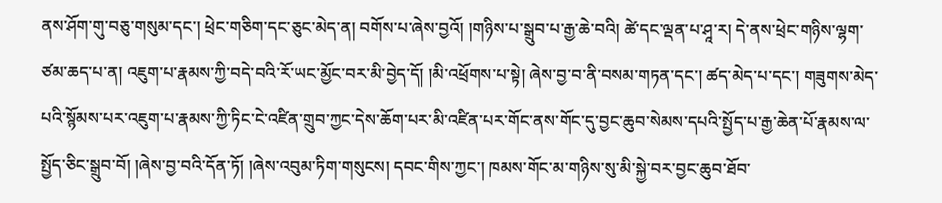ནས་ཤོག་གུ་བཅུ་གསུམ་དང་། ཕྲེང་གཅིག་དང་ཅུང་མེད་ན། བགོས་པ་ཞེས་བྱའོ། །གཉིས་པ་སྒྲུབ་པ་རྒྱ་ཆེ་བའི། ཚེ་དང་ལྡན་པ་ཤཱ་ར། དེ་ནས་ཕྲེང་གཉིས་ལྷག་ཙམ་ཆད་པ་ན། འཇུག་པ་རྣམས་ཀྱི་བདེ་བའི་རོ་ཡང་མྱོང་བར་མི་བྱེད་དོ། །མི་འཕྲོགས་པ་སྟེ། ཞེས་བྱ་བ་ནི་བསམ་གཏན་དང་། ཚད་མེད་པ་དང་། གཟུགས་མེད་པའི་སྙོམས་པར་འཇུག་པ་རྣམས་ཀྱི་ཏིང་ངེ་འཛིན་གྲུབ་ཀྱང་དེས་ཆོག་པར་མི་འཛིན་པར་གོང་ནས་གོང་དུ་བྱང་ཆུབ་སེམས་དཔའི་སྤྱོད་པ་རྒྱ་ཆེན་པོ་རྣམས་ལ་སྤྱོད་ཅིང་སྒྲུབ་བོ། །ཞེས་བྱ་བའི་དོན་ཏོ། །ཞེས་འབུམ་ཏིག་གསུངས། དབང་གིས་ཀྱང་། ཁམས་གོང་མ་གཉིས་སུ་མི་སྐྱེ་བར་བྱང་ཆུབ་ཐོབ་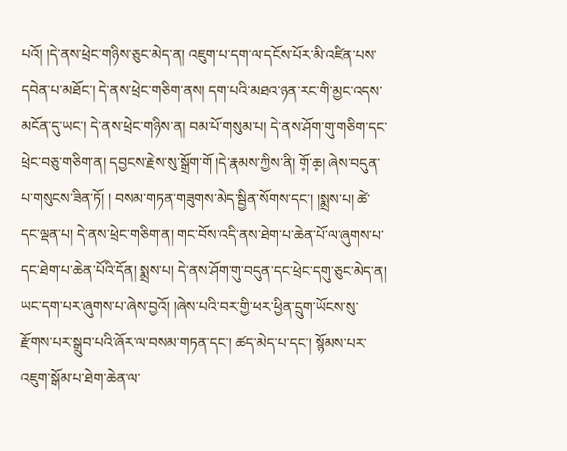པའོ། །དེ་ནས་ཕྲེང་གཉིས་ཅུང་མེད་ན། འཇུག་པ་དག་ལ་དངོས་པོར་མི་འཛིན་པས་དབེན་པ་མཐོང་། དེ་ནས་ཕྲེང་གཅིག་ནས། དག་པའི་མཐའ་ཉན་རང་གི་མྱང་འདས་མངོན་དུ་ཡང་། དེ་ནས་ཕྲེང་གཉིས་ན། བམ་པོ་གསུམ་པ། དེ་ནས་ཤོག་གུ་གཅིག་དང་ཕྲེང་བཅུ་གཅིག་ན། དབྱངས་རྗེས་སུ་སྒྲོག་གོ །དེ་རྣམས་ཀྱིས་ནི། གོ༷་ཆ༷། ཞེས་བདུན་པ་གསུངས་ཟིན་ཏོ། ། བསམ་གཏན་གཟུགས་མེད་སྦྱིན་སོགས་དང་། །སྨྲས་པ། ཚེ་དང་ལྡན་པ། དེ་ནས་ཕྲེང་གཅིག་ན། གང་བོས་འདི་ནས་ཐེག་པ་ཆེན་པོ་ལ་ཞུགས་པ་དང་ཐེག་པ་ཆེན་པོའི་དོན། སྨྲས་པ། དེ་ནས་ཤོག་གུ་བདུན་དང་ཕྲེང་དགུ་ཅུང་མེད་ན། ཡང་དག་པར་ཞུགས་པ་ཞེས་བྱའོ། །ཞེས་པའི་བར་གྱི་ཕར་ཕྱིན་དྲུག་ཡོངས་སུ་རྫོགས་པར་སྒྲུབ་པའི་ཞོར་ལ་བསམ་གཏན་དང་། ཚད་མེད་པ་དང་། སྙོམས་པར་འཇུག་སྒོམ་པ་ཐེག་ཆེན་ལ་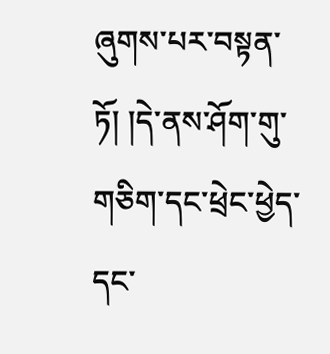ཞུགས་པར་བསྟན་ཏོ། །དེ་ནས་ཤོག་གུ་གཅིག་དང་ཕྲེང་ཕྱེད་དང་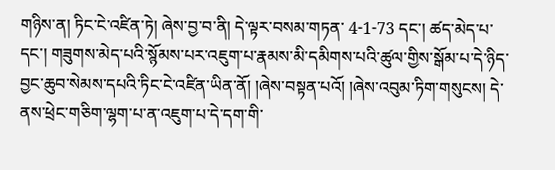གཉིས་ན། ཏིང་ངེ་འཛིན་ཏེ། ཞེས་བྱ་བ་ནི། དེ་ལྟར་བསམ་གཏན་ 4-1-73 དང་། ཚད་མེད་པ་དང་། གཟུགས་མེད་པའི་སྙོམས་པར་འཇུག་པ་རྣམས་མི་དམིགས་པའི་ཚུལ་གྱིས་སྒོམ་པ་དེ་ཉིད་བྱང་ཆུབ་སེམས་དཔའི་ཏིང་ངེ་འཛིན་ཡིན་ནོ། །ཞེས་བསྟན་པའོ། །ཞེས་འབུམ་ཏིག་གསུངས། དེ་ནས་ཕྲེང་གཅིག་ལྷག་པ་ན་འཇུག་པ་དེ་དག་གི་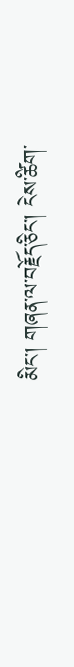མིང་། གཞན་ལ་བརྗོད་ཅིང་། ངེས་ཚིག་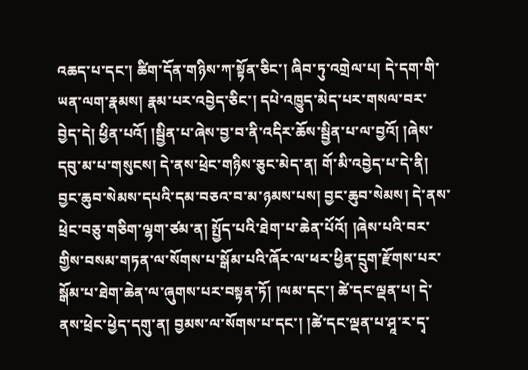འཆད་པ་དང་། ཚིག་དོན་གཉིས་ཀ་སྟོན་ཅིང་། ཞིབ་ཏུ་འགྲེལ་པ། དེ་དག་གི་ཡན་ལག་རྣམས། རྣམ་པར་འབྱེད་ཅིང་། དཔེ་འཁྱུད་མེད་པར་གསལ་བར་བྱེད་དེ། ཕྱིན་པའོ། །སྦྱིན་པ་ཞེས་བྱ་བ་ནི་འདིར་ཆོས་སྦྱིན་པ་ལ་བྱའོ། །ཞེས་དབུ་མ་པ་གསུངས། དེ་ནས་ཕྲེང་གཉིས་ཅུང་མེད་ན། གོ་མི་འབྱེད་པ་དེ་ནི། བྱང་ཆུབ་སེམས་དཔའི་དམ་བཅའ་བ་མ་ཉམས་པས། བྱང་ཆུབ་སེམས། དེ་ནས་ཕྲེང་བཅུ་གཅིག་ལྷག་ཙམ་ན། སྤྱོད་པའི་ཐེག་པ་ཆེན་པོའོ། །ཞེས་པའི་བར་གྱིས་བསམ་གཏན་ལ་སོགས་པ་སྒོམ་པའི་ཞོར་ལ་ཕར་ཕྱིན་དྲུག་རྫོགས་པར་སྒོམ་པ་ཐེག་ཆེན་ལ་ཞུགས་པར་བསྟན་ཏོ། །ལམ་དང་། ཚེ་དང་ལྡན་པ། དེ་ནས་ཕྲེང་ཕྱེད་དགུ་ན། བྱམས་ལ་སོགས་པ་དང་། །ཚེ་དང་ལྡན་པ་ཤཱ་ར་དྭ་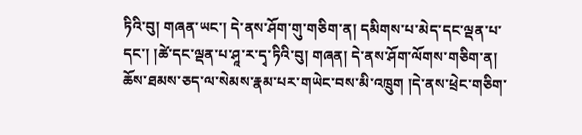ཏིའི་བུ། གཞན་ཡང་། དེ་ནས་ཤོག་གུ་གཅིག་ན། དམིགས་པ་མེད་དང་ལྡན་པ་དང་། །ཚེ་དང་ལྡན་པ་ཤཱ་ར་དྭ་ཏིའི་བུ། གཞན། དེ་ནས་ཤོག་ལོགས་གཅིག་ན། ཆོས་ཐམས་ཅད་ལ་སེམས་རྣམ་པར་གཡེང་བས་མི་འཁྲུག །དེ་ནས་ཕྲེང་གཅིག་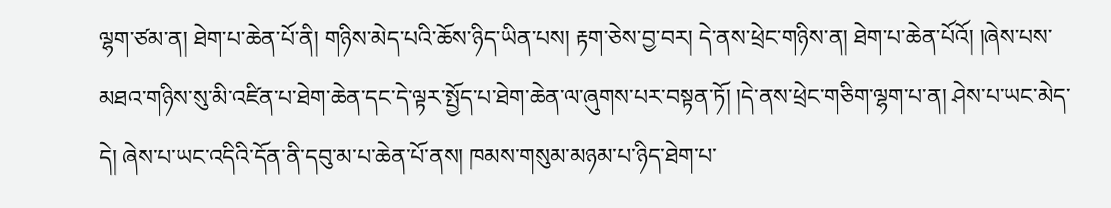ལྷག་ཙམ་ན། ཐེག་པ་ཆེན་པོ་ནི། གཉིས་མེད་པའི་ཆོས་ཉིད་ཡིན་པས། རྟག་ཅེས་བྱ་བར། དེ་ནས་ཕྲེང་གཉིས་ན། ཐེག་པ་ཆེན་པོའོ། །ཞེས་པས་མཐའ་གཉིས་སུ་མི་འཛིན་པ་ཐེག་ཆེན་དང་དེ་ལྟར་སྤྱོད་པ་ཐེག་ཆེན་ལ་ཞུགས་པར་བསྟན་ཏོ། །དེ་ནས་ཕྲེང་གཅིག་ལྷག་པ་ན། ཤེས་པ་ཡང་མེད་དེ། ཞེས་པ་ཡང་འདིའི་དོན་ནི་དབུ་མ་པ་ཆེན་པོ་ནས། ཁམས་གསུམ་མཉམ་པ་ཉིད་ཐེག་པ་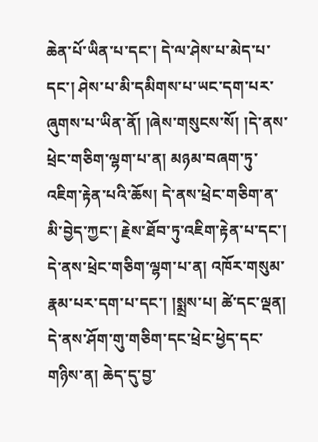ཆེན་པོ་ཡིན་པ་དང་། དེ་ལ་ཤེས་པ་མེད་པ་དང་། ཤེས་པ་མི་དམིགས་པ་ཡང་དག་པར་ཞུགས་པ་ཡིན་ནོ། །ཞེས་གསུངས་སོ། །དེ་ནས་ཕྲེང་གཅིག་ལྷག་པ་ན། མཉམ་བཞག་ཏུ་འཇིག་རྟེན་པའི་ཆོས། དེ་ནས་ཕྲེང་གཅིག་ན་མི་བྱེད་ཀྱང་། རྗེས་ཐོབ་ཏུ་འཇིག་རྟེན་པ་དང་། དེ་ནས་ཕྲེང་གཅིག་ལྷག་པ་ན། འཁོར་གསུམ་རྣམ་པར་དག་པ་དང་། །སྨྲས་པ། ཚེ་དང་ལྡན། དེ་ནས་ཤོག་གུ་གཅིག་དང་ཕྲེང་ཕྱེད་དང་གཉིས་ན། ཆེད་དུ་བྱ་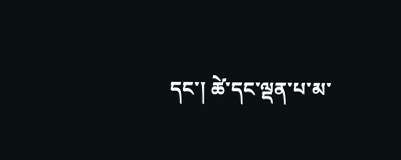དང་། ཚེ་དང་ལྡན་པ་མ་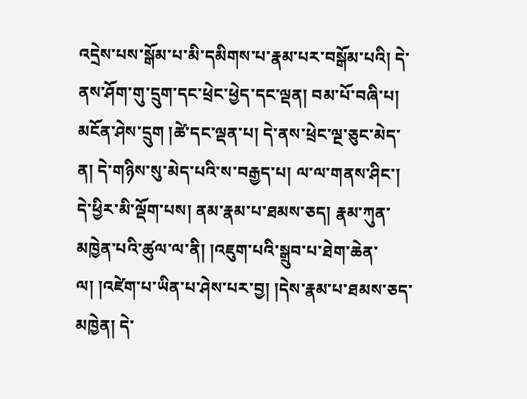འདྲེས་པས་སྒོམ་པ་མི་དམིགས་པ་རྣམ་པར་བསྒོམ་པའི། དེ་ནས་ཤོག་གུ་དྲུག་དང་ཕྲེང་ཕྱེད་དང་ལྡན། བམ་པོ་བཞི་པ། མངོན་ཤེས་དྲུག །ཚེ་དང་ལྡན་པ། དེ་ནས་ཕྲེང་ལྔ་ཅུང་མེད་ན། དེ་གཉིས་སུ་མེད་པའི་ས་བརྒྱད་པ། ལ་ལ་གནས་ཤིང་། དེ་ཕྱིར་མི་ལྡོག་པས། ནམ་རྣམ་པ་ཐམས་ཅད། རྣམ་ཀུན་མཁྱེན་པའི་ཚུལ་ལ་ནི། །འཇུག་པའི་སྒྲུབ་པ་ཐེག་ཆེན་ལ། །འཛེག་པ་ཡིན་པ་ཤེས་པར་བྱ། །དེས་རྣམ་པ་ཐམས་ཅད་མཁྱེན། དེ་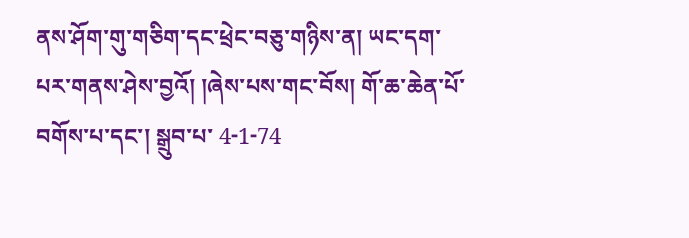ནས་ཤོག་གུ་གཅིག་དང་ཕྲེང་བཅུ་གཉིས་ན། ཡང་དག་པར་གནས་ཤེས་བྱའོ། །ཞེས་པས་གང་བོས། གོ་ཆ་ཆེན་པོ་བགོས་པ་དང་། སྒྲུབ་པ་ 4-1-74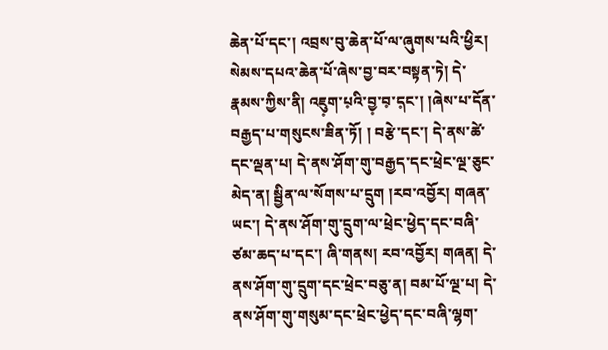ཆེན་པོ་དང་། འབྲས་བུ་ཆེན་པོ་ལ་ཞུགས་པའི་ཕྱིར། སེམས་དཔའ་ཆེན་པོ་ཞེས་བྱ་བར་བསྟན་ཏེ། དེ་རྣམས་ཀྱིས་ནི། འཇུ༷ག་པ༷འི་བྱ༷་བ༷་ད༷ང་། །ཞེས་པ་དོན་བརྒྱད་པ་གསུངས་ཟིན་ཏོ། ། བརྩེ་དང་། དེ་ནས་ཚེ་དང་ལྡན་པ། དེ་ནས་ཤོག་གུ་བརྒྱད་དང་ཕྲེང་ལྔ་ཅུང་མེད་ན། སྦྱིན་ལ་སོགས་པ་དྲུག །རབ་འབྱོར། གཞན་ཡང་། དེ་ནས་ཤོག་གུ་དྲུག་ལ་ཕྲེང་ཕྱེད་དང་བཞི་ཙམ་ཆད་པ་དང་། ཞི་གནས། རབ་འབྱོར། གཞན། དེ་ནས་ཤོག་གུ་དྲུག་དང་ཕྲེང་བཅུ་ན། བམ་པོ་ལྔ་པ། དེ་ནས་ཤོག་གུ་གསུམ་དང་ཕྲེང་ཕྱེད་དང་བཞི་ལྷག་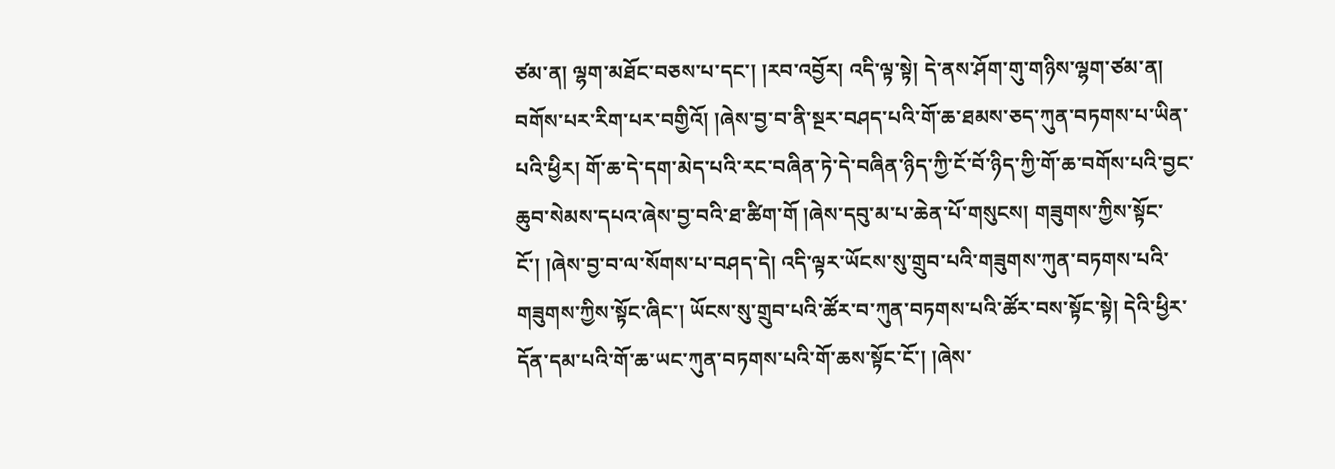ཙམ་ན། ལྷག་མཐོང་བཅས་པ་དང་། །རབ་འབྱོར། འདི་ལྟ་སྟེ། དེ་ནས་ཤོག་གུ་གཉིས་ལྷག་ཙམ་ན། བགོས་པར་རིག་པར་བགྱིའོ། །ཞེས་བྱ་བ་ནི་སྔར་བཤད་པའི་གོ་ཆ་ཐམས་ཅད་ཀུན་བཏགས་པ་ཡིན་པའི་ཕྱིར། གོ་ཆ་དེ་དག་མེད་པའི་རང་བཞིན་ཏེ་དེ་བཞིན་ཉིད་ཀྱི་ངོ་བོ་ཉིད་ཀྱི་གོ་ཆ་བགོས་པའི་བྱང་ཆུབ་སེམས་དཔའ་ཞེས་བྱ་བའི་ཐ་ཚིག་གོ །ཞེས་དབུ་མ་པ་ཆེན་པོ་གསུངས། གཟུགས་ཀྱིས་སྟོང་ངོ་། །ཞེས་བྱ་བ་ལ་སོགས་པ་བཤད་དེ། འདི་ལྟར་ཡོངས་སུ་གྲུབ་པའི་གཟུགས་ཀུན་བཏགས་པའི་གཟུགས་ཀྱིས་སྟོང་ཞིང་། ཡོངས་སུ་གྲུབ་པའི་ཚོར་བ་ཀུན་བཏགས་པའི་ཚོར་བས་སྟོང་སྟེ། དེའི་ཕྱིར་དོན་དམ་པའི་གོ་ཆ་ཡང་ཀུན་བཏགས་པའི་གོ་ཆས་སྟོང་ངོ་། །ཞེས་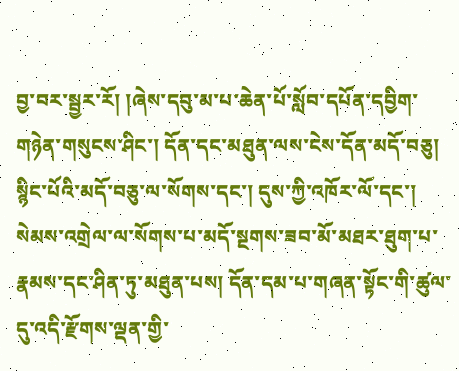བྱ་བར་སྦྱར་རོ། །ཞེས་དབུ་མ་པ་ཆེན་པོ་སློབ་དཔོན་དབྱིག་གཉེན་གསུངས་ཤིང་། དོན་དང་མཐུན་ལས་ངེས་དོན་མདོ་བཅུ། སྙིང་པོའི་མདོ་བཅུ་ལ་སོགས་དང་། དུས་ཀྱི་འཁོར་ལོ་དང་། སེམས་འགྲེལ་ལ་སོགས་པ་མདོ་སྔགས་ཟབ་མོ་མཐར་ཐུག་པ་རྣམས་དང་ཤིན་ཏུ་མཐུན་པས། དོན་དམ་པ་གཞན་སྟོང་གི་ཚུལ་དུ་འདི་རྫོགས་ལྡན་གྱི་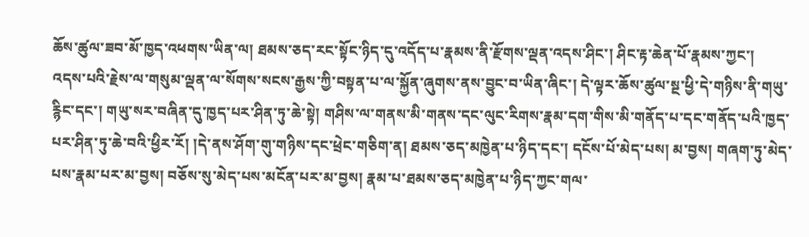ཆོས་ཚུལ་ཟབ་མོ་ཁྱད་འཕགས་ཡིན་ལ། ཐམས་ཅད་རང་སྟོང་ཉིད་དུ་འདོད་པ་རྣམས་ནི་རྫོགས་ལྡན་འདས་ཤིང་། ཤིང་རྟ་ཆེན་པོ་རྣམས་ཀྱང་། འདས་པའི་རྗེས་ལ་གསུམ་ལྡན་ལ་སོགས་སངས་རྒྱས་ཀྱི་བསྟན་པ་ལ་སྐྱོན་ཞུགས་ནས་བྱུང་བ་ཡིན་ཞིང་། དེ་ལྟར་ཆོས་ཚུལ་སྔ་ཕྱི་དེ་གཉིས་ནི་གཡུ་རྙིང་དང་། གཡུ་སར་བཞིན་དུ་ཁྱད་པར་ཤིན་ཏུ་ཆེ་སྟེ། གཤིས་ལ་གནས་མི་གནས་དང་ལུང་རིགས་རྣམ་དག་གིས་མི་གནོད་པ་དང་གནོད་པའི་ཁྱད་པར་ཤིན་ཏུ་ཆེ་བའི་ཕྱིར་རོ། །དེ་ནས་ཤོག་གུ་གཉིས་དང་ཕྲེང་གཅིག་ན། ཐམས་ཅད་མཁྱེན་པ་ཉིད་དང་། དངོས་པོ་མེད་པས། མ་བྱས། གཞག་ཏུ་མེད་པས་རྣམ་པར་མ་བྱས། བཅོས་སུ་མེད་པས་མངོན་པར་མ་བྱས། རྣམ་པ་ཐམས་ཅད་མཁྱེན་པ་ཉིད་ཀྱང་གལ་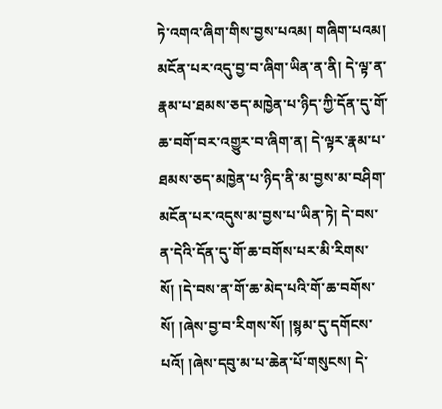ཏེ་འགའ་ཞིག་གིས་བྱས་པའམ། གཞིག་པའམ། མངོན་པར་འདུ་བྱ་བ་ཞིག་ཡིན་ན་ནི། དེ་ལྟ་ན་རྣམ་པ་ཐམས་ཅད་མཁྱེན་པ་ཉིད་ཀྱི་དོན་དུ་གོ་ཆ་བགོ་བར་འགྱུར་བ་ཞིག་ན། དེ་ལྟར་རྣམ་པ་ཐམས་ཅད་མཁྱེན་པ་ཉིད་ནི་མ་བྱས་མ་བཤིག་མངོན་པར་འདུས་མ་བྱས་པ་ཡིན་ཏེ། དེ་བས་ན་དེའི་དོན་དུ་གོ་ཆ་བགོས་པར་མི་རིགས་སོ། །དེ་བས་ན་གོ་ཆ་མེད་པའི་གོ་ཆ་བགོས་སོ། །ཞེས་བྱ་བ་རིགས་སོ། །སྙམ་དུ་དགོངས་པའོ། །ཞེས་དབུ་མ་པ་ཆེན་པོ་གསུངས། དེ་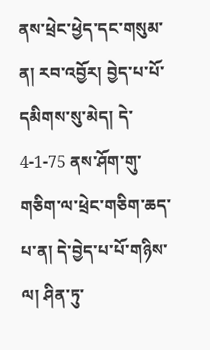ནས་ཕྲེང་ཕྱེད་དང་གསུམ་ན། རབ་འབྱོར། བྱེད་པ་པོ་དམིགས་སུ་མེད། དེ་ 4-1-75 ནས་ཤོག་གུ་གཅིག་ལ་ཕྲེང་གཅིག་ཆད་པ་ན། དེ་བྱེད་པ་པོ་གཉིས་ལ། ཤིན་ཏུ་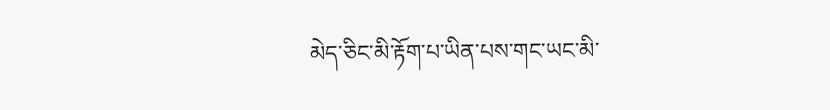མེད་ཅིང་མི་རྟོག་པ་ཡིན་པས་གང་ཡང་མི་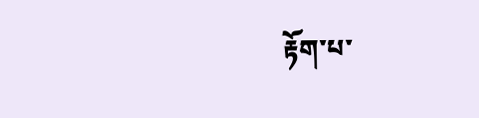རྟོག་པ་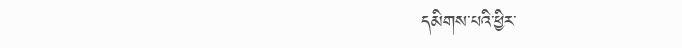དམིགས་པའི་ཕྱིར་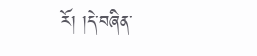རོ། །དེ་བཞིན་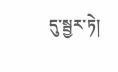དུ་སྦྱར་ཏེ།